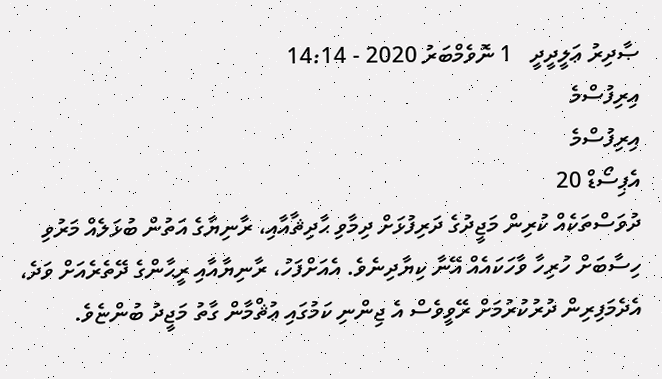ޞާދިރު ޢަލީދީދީ   1 ނޮވެމްބަރު 2020 - 14:14
އިރިފުސްމެ
އިރިފުސްމެ
އެޕިސޯޑް 20
ދުވަސްތަކެއް ކުރިން މަޖީދުގެ ދަރިފުޅަށް ދިމާވި ޙާދިޘާއާއި، ރާނިޔާގެ އަތުން ބުޅަލެއް މަރުވި ހިސާބަށް ހުރިހާ ވާހަކައެއް އޭނާ ކިޔާދިނެވެ. އެއަށްފަހު، ރާނިޔާއާއި ރީޙާންގެ ދޭތެރެއަށް ވަދެ، އެދެމަފިރިން ދުރުކުރުމަށް ރޭވީވެސް އެ ޖިންނި ކަމުގައި ޢުޘްމާން ގާތު މަޖީދު ބުންޏެވެ.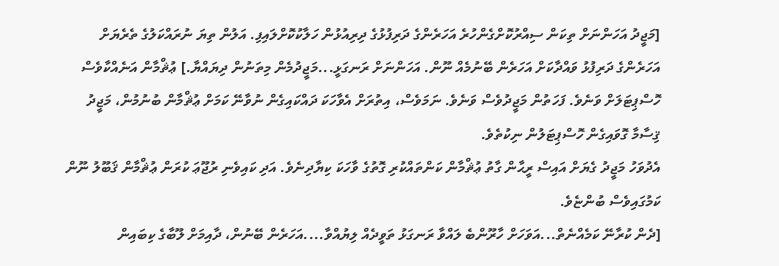[މަޖީދު އަހަންނަށް ތިކަން ސިއްރުކޮށްގެންހުރެ އަހަރެންގެ ދަރިފުޅުގެ ދިރިއުޅުން ހަލާކުކޮށްލައިފި. އަލުން ތިޔަ ނުރައްކަލުގެ ތެރެޔަށް އަހަރެންގެ ދަރިފުޅު ވައްދާކަށް އަހަރެން ބޭނުމެއް ނޫން. އަހަންނަށް ރަނގަޅީ...މަޖީދުމެން މިތަނުން ދިޔައްޔާ.] ޢުޘްމާން އަނެއްކާވެސް ހޮސްޕިޓަލަށް ވަނެވެ. ފަހަތުން މަޖީދުވެސް ވަނެވެ. ނަމަވެސް، އިތުރަށް އެވާހަކަ ދައްކައިގެން ނުވާނޭ ކަމަށް ޢުޘްމާން ބުނުމުން، މަޖީދު ޤިސާމާ ގޮވައިގެން ހޮސްޕިޓަލުން ނިކުތެވެ.
އެދުވަހު މަޖީދު ގެޔަށް އައިސް ރީޙާން ގާތު ޢުޘްމާން ކަންތައްކުރި ގޮތުގެ ވާހަކަ ކިޔާދިނެވެ. އަދި ކައިވެނި ރުޖޫޢަ ކުރަން ޢުޘްމާން ޤަބޫލު ނޫން ކަމުގައިވެސް ބުންޏެވެ.
[ދެން ކުރާނޭ ކަމެއްނެތް...އަވަހަށް ހާރޫންބެ ލައްވާ ރަނގަޅު ތަވީދެއް ލިޔުއްވާ....އަހަރެން ބޭނުން، ދާއިމަށް ލޫބާގެ ކިބައިން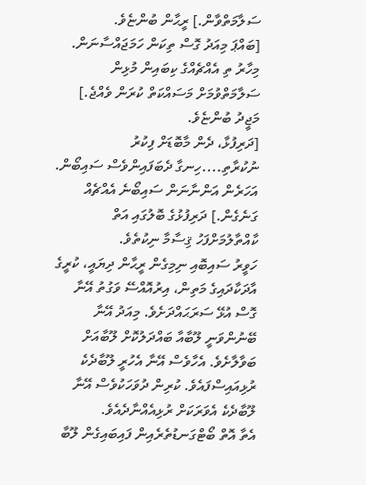ސަލާމަތްވާން.] ރީޙާން ބުންޏެވެ.
[ބައްޕަ މިއަދު ގޮސް ތިކަން ހަމަޖައްސާނަން. މިހާރު ތި އެއްޗެއްގެ ކިބައިން މުޅިން ސަލާމަތްވުމަށް މަސައްކަތް ކުރަން ވެއްޖެ.] މަޖީދު ބުންޏެވެ.
[ދަރިފުޅާ، ދެން މާބޮޑަށް ފިކުރު ނުކުރާތި....ހިނގާ ދެބަފައިންވެސް ސައިބޯން. އަހަރެން އަންނާނަން ސައިބޯނެ އެއްޗެއް ގަނެގެން.] ދަރިފުޅުގެ ބޮލުގައި އަތް ކާއްތާލުމަށްފަހު ޤިސާމާ ނިކުތެވެ.
ހަވީރު ސައިބޮއި ނިމިގެން ރީޙާން ދިޔައީ، ކުރީގެ އާދަކާދައިގެ މަތިން، އިރުއޮއްސޭ ވަގުތު އޭނާ ގޮސް އުޅޭ ސަރަޙައްދަށެވެ. މިއަދު އޭނާ ބޭނުންވަނީ ލޫބާއާ ބައްދަލުކޮށް ލޫބާއަށް ބަވާލާށެވެ. އެހާވެސް އޭނާ އެހުރީ ލޫބާދެކެ ރުޅިއައިސްފައެވެ. ކުރިން ދުވަހަކުވެސް އޭނާ ލޫބާދެކެ އެވަރަކަށް ރުޅިއެއްނާދެއެވެ.
އެތާ އޮތް ބޯޓްގަނޑުތެރެއިން ފައިބައިގެން ލޫބާ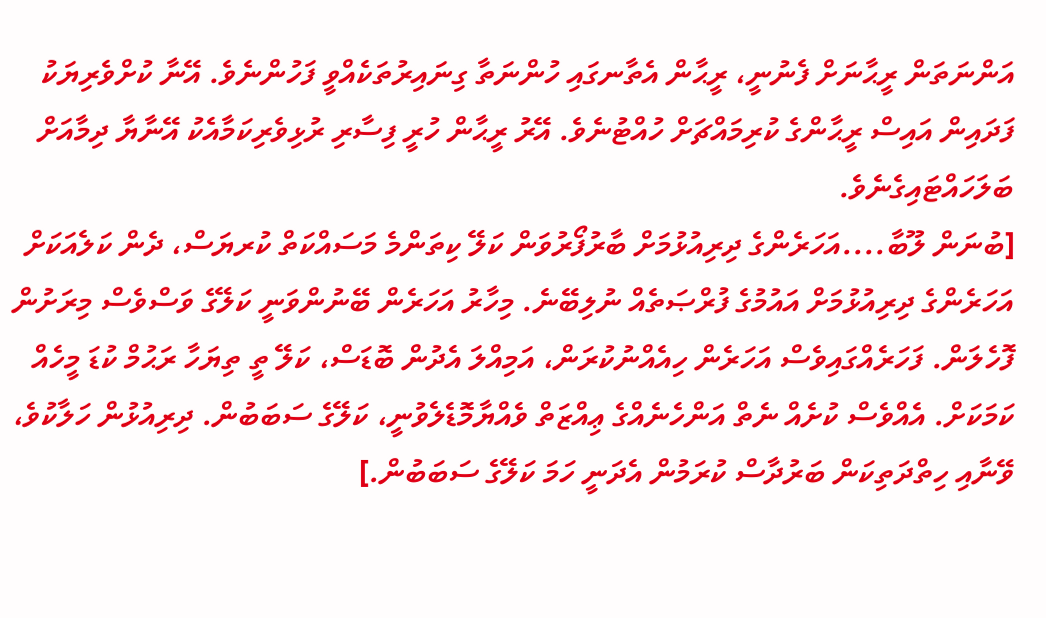އަންނަތަން ރީޙާނަށް ފެނުނީ، ރީޙާން އެތާނގައި ހުންނަތާ ގިނައިރުތަކެއްވީ ފަހުންނެވެ. އޭނާ ކުށްވެރިޔަކު ފަދައިން އައިސް ރީޙާންގެ ކުރިމައްޗަށް ހުއްޓުނެވެ. އޭރު ރީޙާން ހުރީ ފިސާރި ރުޅިވެރިކަމާއެކު އޭނާޔާ ދިމާއަށް ބަލަހައްޓައިގެނެވެ.
[ބުނަން ލޫބާ....އަހަރެންގެ ދިރިއުޅުމަށް ބާރުފޯރުވަން ކަލޭ ކިތަންމެ މަސައްކަތް ކުރޔަސް، ދެން ކަލެއަކަށް އަހަރެންގެ ދިރިއުޅުމަށް އައުމުގެ ފުރްޞަތެއް ނުލިބޭނެ. މިހާރު އަހަރެން ބޭނުންވަނީ ކަލޭގެ ވަސްވެސް މިރަށުން ފޮހެލަން. ފަހަރެއްގައިވެސް އަހަރެން ހިއެއްނުކުރަން، އަމިއްލަ އެދުން ބޮޑަސް، ކަލޭ ތީ ތިޔަހާ ރަޙުމް ކުޑަ މީހެއް ކަމަކަށް. އެއްވެސް ކުށެއް ނެތް އަންހެނެއްގެ ޢިއްޒަތް ވެއްޔާމޮޑެލެވުނީ، ކަލޭގެ ސަބަބުން. ދިރިއުޅުން ހަލާކުވެ، ވޭނާއި ހިތްދަތިކަން ބަރުދާސް ކުރަމުން އެދަނީ ހަމަ ކަލޭގެ ސަބަބުން.]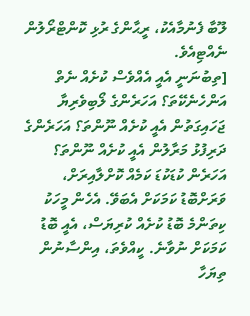ލޫބާ ފެނުމާއެކު، ރީޙާންގެ ރުޅި ކޮންޓްރޯލުން ނެއްޓިއެވެ.
[ތިބުނަނީ އެއީ އެއްވެސް ކުށެއް ނެތް އަންހެނެކޭތަ؟ އަހަރެންގެ ލޯބިވެރިޔާ ޖަހައިގަތުން އެއީ ކުށެއް ނޫންތަ؟ އަހަރެންގެ ދަރިފުޅު މަރާލުން އެއީ ކުށެއް ނޫންތަ؟ އަހަރެން ކުޑަކުޑަ ކަމެއް ކޮށްލާއިރަށް، ވަރަށްބޮޑު ކަމަކަށް އެބަވޭ. އެހެން މީހަކު ކިތަންމެ ބޮޑު ކުށެއް ކުރިޔަސް، އެއީ ބޮޑު ކަމަކަށް ނުވާނެ. ކީއްވެތަ، އިންސާނުން ތިޔަހާ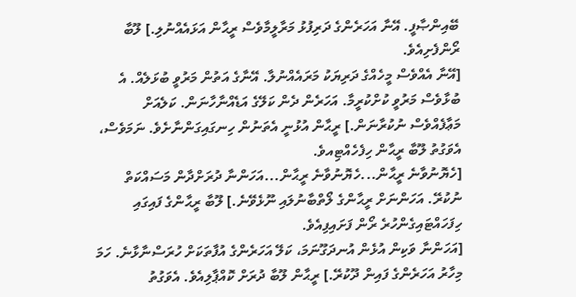ބޭއިންޞާފީ. އޭނާ އަހަރެންގެ ދަރިފުޅު މަރާލީމާވެސް ރީޙާން އަޅައެއްނުލި.] ލޫބާ ރޯންފެށިއެވެ.
[އޭނާ އެއްވެސް މީހެއްގެ ދަރިޔަކު މަރައެއްނުލާ. އޭނާގެ އަތުން މަރުވީ ބުޅަލެއް. އެ ބުޅާވެސް މަރުވީ ކުށްކުރީމާ. އަހަރެން ދެން ކަލޭގެ އަޑެއްނާހާނަން. ކަލެއަށް މަޢާފެއްވެސް ނުކުރާނަން.] ރީޙާން އުޅުނީ އެތަނުން ހިނގައިގަންނާށެވެ. ނަމަވެސް، އެވަގުތު ލޫބާ ރީޙާން ހިފެހެއްޓިއވެ.
[ހެޔޮނުވާނެ ރީޙާން...ހެޔޮނުވާނެ ރީޙާން...އަހަންނާ ދުރަށްދާން މަސައްކަތް ނުކުރޭ. އަހަންނަށް ރީޙާންގެ ލޯތްބާނުލައި ނޫޅެވޭނެ.] ލޫބާ ރީޙާންގެ ފައިގައި ހިފަހައްޓައިގެންހުރެ ރޯން ފަށައިފިއެވެ.
[އަހަންނާ ވަކިން އުޅެން އުނދަގޫނަމަ، ކަލޭ އަހަރެންގެ އުފާތަކަށް ހުރަސްނާޅާނެ. ހަމަ މިހާރު އަހަރެންގެ ފައިން ދޫކުރޭ.] ރީޙާން ލޫބާ ދުރަށް ކޮއްޕާލިއެވެ. އެވަގުތު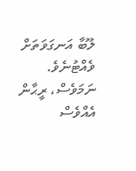ލޫބާ އަނގަވަތަށް ވެއްޓުނެވެ. ނަމަވެސް، ރީޙާން އެއްވެސް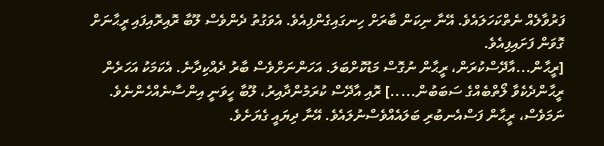ފަރުވާލެއް ނެތްކަހަލައެވެ. އޭނާ ނިކަން ބާރަށް ހިނގައިގެންފިއެވެ. އެވަގުތު ދެންވެސް ލޫބާ ރޮއިރޮއިފައި ރީޙާނަށް ގޮވަން ފަށައިފިއެވެ.
[ރީޙާން...އާދޭސްކުރަން، ރީޙާން ނުގޮސް މަޑުކޮށްބަލަ. އަހަންނަށްވެސް ބާރު ދެއްކިދާނެ. އެކަމަކު އަހަރެން ރީޙާންދެކެވާ ލޯތްބެއްގެ ސަބަބުން.....] ރޮއި އާދޭސް ކުރަމުންދާއިރު، ލޫބާ ހީވަނީ އިންސާނެއްހެންނެވެ. ނަމަވެސް، ރީޙާން ފަސްއެނބުރި ބަލައެއްވެސްނުލައެވެ. އޭނާ ދިޔައީ ގެޔަށެވެ.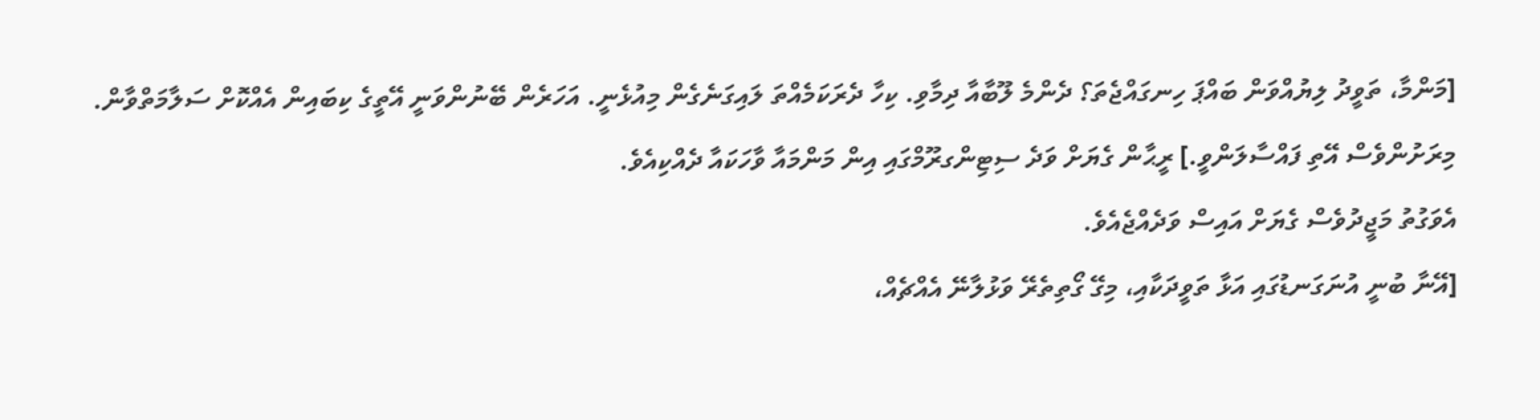[މަންމާ، ތަވީދު ލިޔުއްވަން ބައްޕަ ހިނގައްޖެތަ؟ ދެންމެ ލޫބާއާ ދިމާވި. ކިހާ ދެރަކަމެއްތަ ލައިގަނެގެން މިއުޅެނީ. އަހަރެން ބޭނުންވަނީ އޭތީގެ ކިބައިން އެއްކޮށް ސަލާމަތްވާން. މިރަށުންވެސް އޭތި ފައްސާލަންވީ.] ރީޙާން ގެޔަށް ވަދެ ސިޓިންގރޫމްގައި އިން މަންމައާ ވާހަކައާ ދެއްކިއެވެ.
އެވަގުތު މަޖީދުވެސް ގެޔަށް އައިސް ވަދެއްޖެއެވެ.
[އޭނާ ބުނީ އުނަގަނޑުގައި އަޅާ ތަވީދަކާއި، މިގޭ ގޯތިތެރޭ ވަޅުލާނޭ އެއްޗެއް،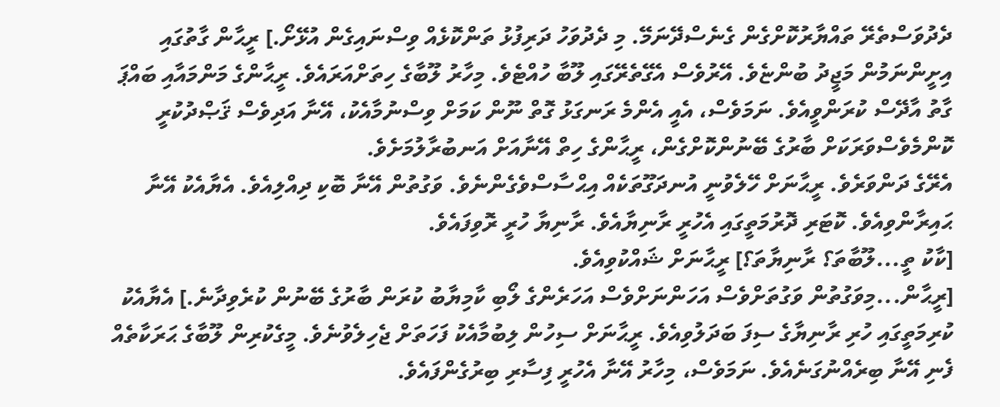ދެދުވަސްތެރޭ ތައްޔާރުކޮށްގެން ގެނެސްދޭނަމޭ. މި ދެދުވަހު ދަރިފުޅު ތަންކޮޅެއް ވިސްނައިގެން އުޅޭށޯ.] ރީޙާން ގާތުގައި އިށީންނަމުން މަޖީދު ބުންޏެވެ. އޭރުވެސް އެގޭތެރޭގައި ލޫބާ ހުއްޓެވެ. މިހާރު ލޫބާގެ ހިތަށްއަރައެވެ. ރީޙާންގެ މަންމައާއި ބައްޕަ ގާތު އާދޭސް ކުރަންވީއެވެ. ނަމަވެސް، އެއީ އެންމެ ރަނގަޅު ގޮތް ނޫން ކަމަށް ވިސްނުމާއެކު، އޭނާ އަދިވެސް ޤަޞްދުކުރީ ކޮންމެވެސްވަރަކަށް ބާރުގެ ބޭނުންކޮށްގެން، ރީޙާންގެ ހިތް އޭނާއަށް އަނބުރާލުމަށެވެ.
އެރޭގެ ދަންވަރެވެ. ރީޙާނަށް ހޭލެވުނީ އުނދަގޫތަކެއް އިޙްސާސްވެގެންނެވެ. ވަގުތުން އޭނާ ބޮކި ދިއްލިއެވެ. އެޔާއެކު އޭނާ ޙައިރާންވިއެވެ. ކޮޓަރި ދޮރުމަތީގައި އެހުރީ ރާނިޔާއެވެ. ރާނިޔާ ހުރީ ރޮވިފައެވެ.
[ކާކު ތީ...ލޫބާތަ؟ ރާނިޔާތަ؟] ރީޙާނަށް ޝައްކުވިއެވެ.
[ރީޙާން...މިވަގުތުން ވަގުތަށްވެސް އަހަންނަށްވެސް އަހަރެންގެ ލޯބި ކާމިޔާބު ކުރަން ބާރުގެ ބޭނުން ކުރެވިދާނެ.] އެޔާއެކު ކުރިމަތީގައި ހުރި ރާނިޔާގެ ސިފަ ބަދަލުވިއެވެ. ރީޙާނަށް ސިހުން ލިބުމާއެކު ފަހަތަށް ޖެހިލެވުނެވެ. މީގެކުރިން ލޫބާގެ ޙަރަކާތެއް ފެނި އޭނާ ބިރެއްނުގަނެއެވެ. ނަމަވެސް، މިހާރު އޭނާ އެހުރީ ފިސާރި ބިރުގެންފައެވެ.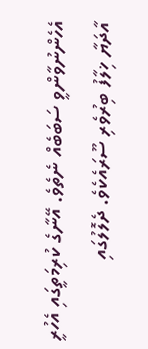އެހެންނުވާންވީ ސަބަބެއް ނެތެވެ. އޭނާގެ ކުރިމަތީގައި އެހުރީ އާދަޔާ ޚިލާފު ބިރުވެރި ސޫރައެކެވެ. ދެލޮލުގައި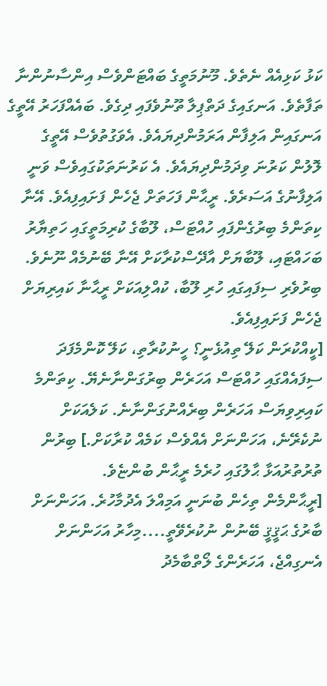ކަޅު ކަޅިއެއް ނެތެވެ. މޫނުމަތީގެ ބައްޓަންވެސް އިންސާނުންނާ ތަފާތެވެ. އަނގައިގެ ދަތްޕިލާ ތޫނުވެފައި ދިގެވެ. ބައެއްފަހަރު އޭތީގެ އަނގައިން އަލިފާން އަރަމުންދިޔައެވެ. އެވަގުތުވެސް އޭތީގެ ލޮލުން ކަރުނަ ވިދަމުންދިޔައެވެ. އެ ކަރުނަތަކުގައިވެސް ވަނީ އަލިފާނުގެ އަސަރެވެ. ރީޙާން ފަހަތަށް ޖެހެން ފަށައިފިއެވެ. އޭނާ ކިތަންމެ ބިރުގެންފައި ހުއްޓަސް، ލޫބާގެ ކުރިމަތީގައި ހަތިޔާރު ބަހައްޓައި، ލޫބާޔަށް އާދޭސްކުރާކަށް އޭނާ ބޭނުމެއް ނޫނެވެ.
ބިރުވެރި ސިފައިގައި ހުރި ލޫބާ، ކުއްލިއަކަށް ރީޙާނާ ކައިރިޔަށް ޖެހެން ފަށައިފިއެވެ.
[ކީއްކުރަން ކަލޭ ތިއުޅެނީ؟ ހީނުކުރާތި، ކަލޭ ކޮންމެފަދަ ސިފައެއްގައި ހުއްޓަސް އަހަރެން ބިރުގަންނާނެޔޭ. ކިތަންމެ ކައިރިވިޔަސް އަހަރެން ބިރެއްނުގަންނާނެ. ކަލެއަކަށް ނުކެރޭނެ، އަހަންނަށް އެއްވެސް ކަމެއް ކުރާކަށް.] ބިރުން ތުރުތުރުއަޅާ ޙާލުގައި ހުރެމެ ރީޙާން ބުންޏެވެ.
[ރީޙާންމެން ތިހެން ބުނަނީ އަމިއްލަ އެދުމާހުރެ. އަހަންނަށް ބާރުގެ ޙަޤީޤީ ބޭނުން ނުކުރެވޭތީ....މިހާރު އަހަންނަށް އެނގިއްޖެ، އަހަރެންގެ ލޯތްބާމެދު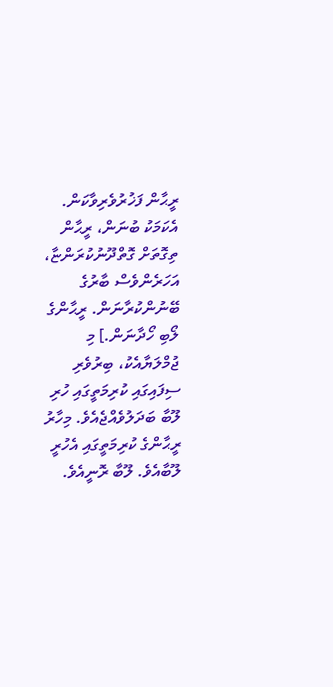ރީޙާން ފަޚުރުވެރިވާކަން. އެކަމަކު ބުނަން، ރީޙާން ތިގޮތަށް ގޮތްދޫނުކުރަންޏާ، އަހަރެންވެސް ބާރުގެ ބޭނުންކުރާނަން. ރީޙާންގެ ލޯބި ހޯދާނަން.] މި ޖުމްލަޔާއެކު، ބިރުވެރި ސިފައިގައި ކުރިމަތީގައި ހުރި ލޫބާ ބަދަލުވެއްޖެއެވެ. މިހާރު ރީޙާންގެ ކުރިމަތީގައި އެހުރީ ލޫބާއެވެ. ލޫބާ ރޮނީއެވެ.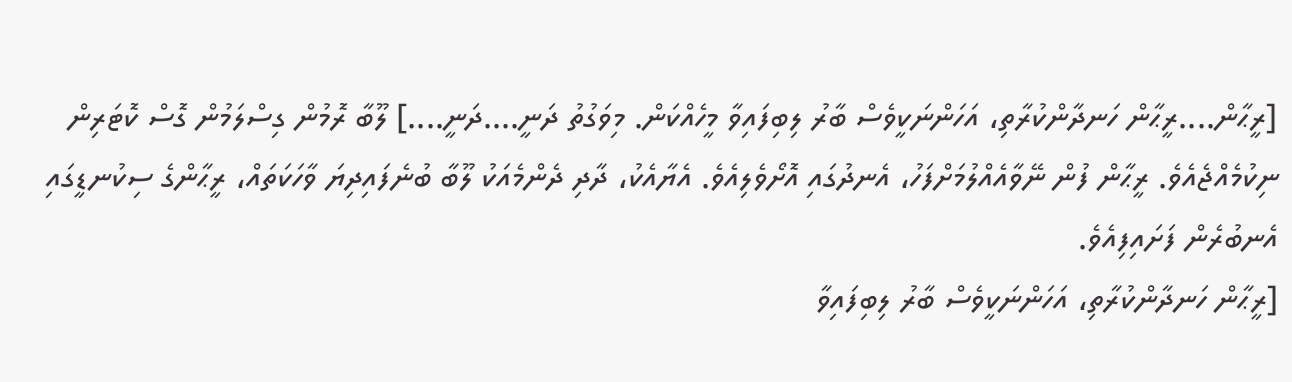[ރީޙާން....ރީޙާން ހަނދާންކުރާތި، އަހަންނަކީވެސް ބާރު ލިބިފައިވާ މީހެއްކަން. މިވަގުތު ދަނީ....ދަނީ....] ލޫބާ ރޮމުން ގިސްލަމުން ގޮސް ކޮޓަރިން ނިކުމެއްޖެއެވެ. ރީޙާން ފުން ނޭވާއެއްލުމަށްފަހު، އެނދުގައި އޮށޯވެލިއެވެ. އެޔާއެކު، ދާދި ދެންމެއަކު ލޫބާ ބުނެފައިދިޔަ ވާހަކަތައް، ރީޙާންގެ ސިކުނޑީގައި އެނބުރެން ފަށައިފިއެވެ.
[ރީޙާން ހަނދާންކުރާތި، އަހަންނަކީވެސް ބާރު ލިބިފައިވާ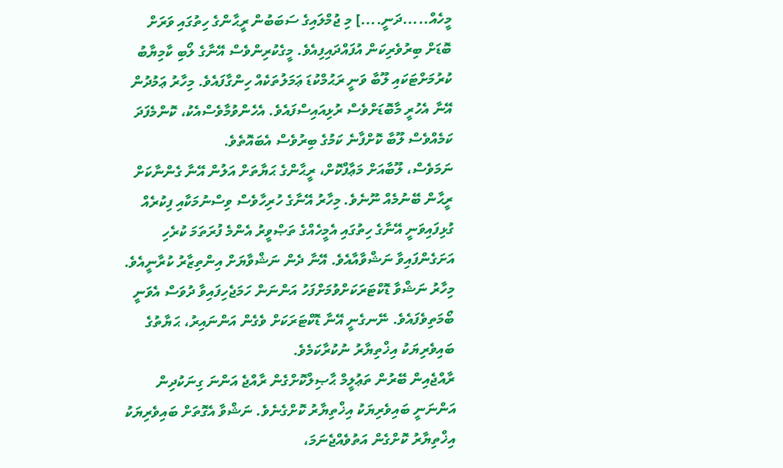މީހެއް.....ދަނީ....] މި ޖުމްލައިގެ ސަބަބުން ރީޙާންގެ ހިތުގައި ވަރަށް ބޮޑަށް ބިރުވެރިކަން އުފައްދައިފިއެވެ. މީގެކުރިންވެސް އޭނާގެ ލޯބި ކާމިޔާބު ކުރުމަށްޓަކައި ލޫބާ ވަނީ ރަޙުމްކުޑަ ޢަމަލުތަކެއް ހިންގާފައެވެ. މިހާރު ޢަމުދުން އޭނާ އެހުރީ މާބޮޑަށްވެސް ރުޅިއައިސްފައެވެ. އެހެންވުމާވެސްއެކު، ކޮންމެފަދަ ކަމެއްވެސް ލޫބާ ކޮށްފާނެ ކަމުގެ ބިރުވެސް އެބައޮތެވެ.
ނަމަވެސް، ލޫބާއަށް މަޢާފްކޮށް، ރީޙާންގެ ޙަޔާތަށް އަލުން އޭނާ ގެންނާކަށް ރީޙާން ބޭނުމެއް ނޫނެވެ. މިހާރު އޭނާގެ ހުރިހާވެސް ވިސްނުމަކާއި ފިކުރެއް ގުޅިފައިވަނީ އޭނާގެ ހިތުގައި އެމީހެއްގެ ތަޞްވީރު އެންމެ ފުރަތަމަ ކުރެހި އަށަގެންފައިވާ ނަޝްވާއާއެވެ. އޭނާ ދެން ނަޝްވާޔަށް އިންތިޒާރު ކުރާނީއެވެ. މިހާރު ނަޝްވާ ޑޮކްޓަރަކަށްވުމަށްފަހު އަންނަން ހަމަޖެހިފައިވާ ދުވަސް އެވަނީ ބޯމަތިވެފައެވެ. ނޭނގެނީ އޭނާ ޑޮކްޓަރަކަށް ވެގެން އަންނައިރު، ޙަޔާތުގެ ބައިވެރިޔަކު އިޚްތިޔާރު ނުކުރާކަމެވެ.
ރާއްޖެއިން ބޭރުން ތަޢުލީމް ޙާޞިލްކޮށްގެން ރާއްޖެ އަންނަ ގިނަކުދިން އަންނަނީ ބައިވެރިޔަކު އިޚްތިޔާރު ކޮށްގެނެވެ. ނަޝްވާ އެގޮތަށް ބައިވެރިޔަކު އިޚްތިޔާރު ކޮށްގެން އަތުވެއްޖެނަމަ،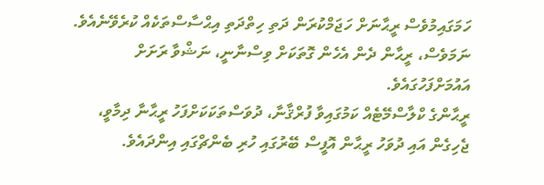ހަމަގައިމުވެސް ރީޙާނަށް ހަޖަމްކުރަން ދަތި ހިތްދަތި އިޙްސާސްތަކެއް ކުރެވޭނެއެވެ. ނަމަވެސް، ރީޙާން ދެން އެހެން ގޮތަކަށް ވިސްނާނީ، ނަޝްވާ ރަށަށް އައުމަށްފަހުގައެވެ.
ރީޙާންގެ ކްލާސްމޭޓެއް ކަމުގައިވާ ފުރްޤާނާ، ދުވަސްތަކަކަށްފަހު ރީޙާނާ ދިމާވީ، ޖެހިގެން އައި ދުވަހު ރީޙާން އޮފީސް ބޭރުގައި ހުރި ބެންޗްގައި އިންދައެވެ.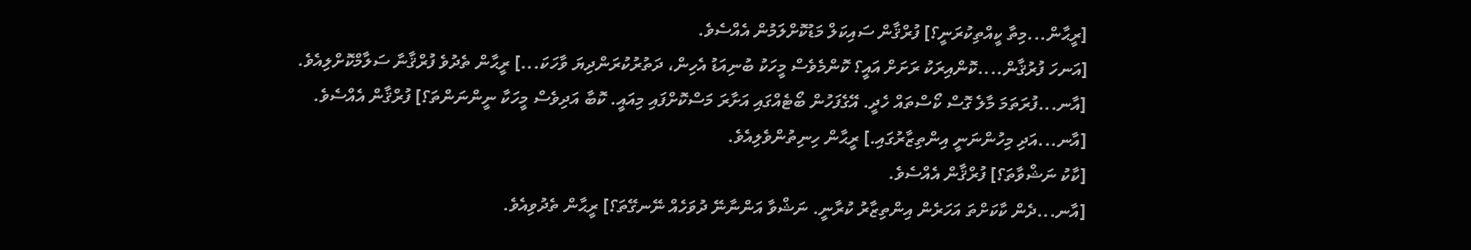[ރީޙާން...މިތާ ކީއްތިކުރަނީ؟] ފުރްޤާން ސައިކަލް މަޑުކޮށްލަމުން އެއްސެވެ.
[އަނހަ ފުރުޤާން....ކޮންއިރަކު ރަށަށް އައީ؟ ކޮންމެވެސް މީހަކު ބުނިއަޑު އެހިން، ދަތުރުކުރަންދިޔަ ވާހަކަ...] ރީޙާން ތެދުވެ ފުރްޤާނާ ސަލާމްކޮށްލިއެވެ.
[އާނ...ފުރަތަމަ މާލެ ގޮސް ކޯސްތައް ހެދީ. އޭގެފަހުން ބޯޓެއްގައި އަށާރަ މަސްކޮށްފައި މިއައީ. ކޮބާ އަދިވެސް މީހަކާ ނީންނަންތަ؟] ފުރްޤާން އެއްސެވެ.
[އާނ...އަދި މިހުންނަނީ އިންތިޒާރުގައި.] ރީޙާން ހިނިތުންވެލިއެވެ.
[ކާކު ނަޝްވާތަ؟] ފުރްޤާން އެއްސެވެ.
[އާނ...ދެން ކާކަށްތަ އަހަރެން އިންތިޒާރު ކުރާނީ. ނަޝްވާ އަންނާނޭ ދުވަހެއް ނޭނގޭތަ؟] ރީޙާން ތެދުވިއެވެ.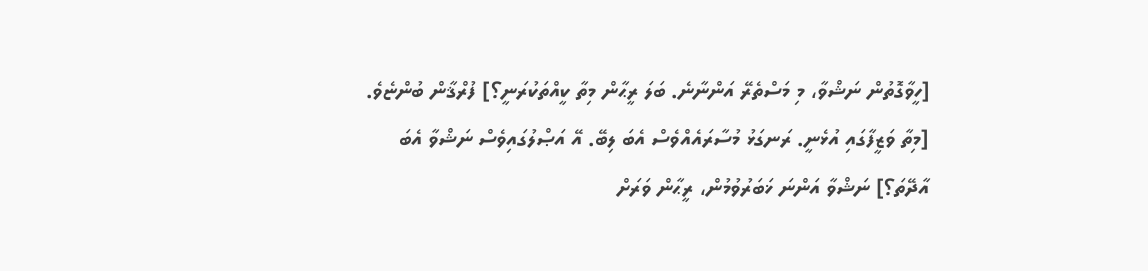[ހީވާގޮތުން ނަޝްވާ، މި މަސްތެރޭ އަންނާނެ. ބަލަ ރީޙާން މިތާ ކީއްތަކުރަނީ؟] ފުރްޤާން ބުންޏެވެ.
[މިތާ ވަޒީފާގައި އުޅެނީ. ރަނގަޅު މުސާރައެއްވެސް އެބަ ލިބޭ. އޭ އަޞްލުގައިވެސް ނަޝްވާ އެބަ އާދޭތަ؟] ނަޝްވާ އަންނަ ޚަބަރުވުމުން، ރީޙާން ވަރަށް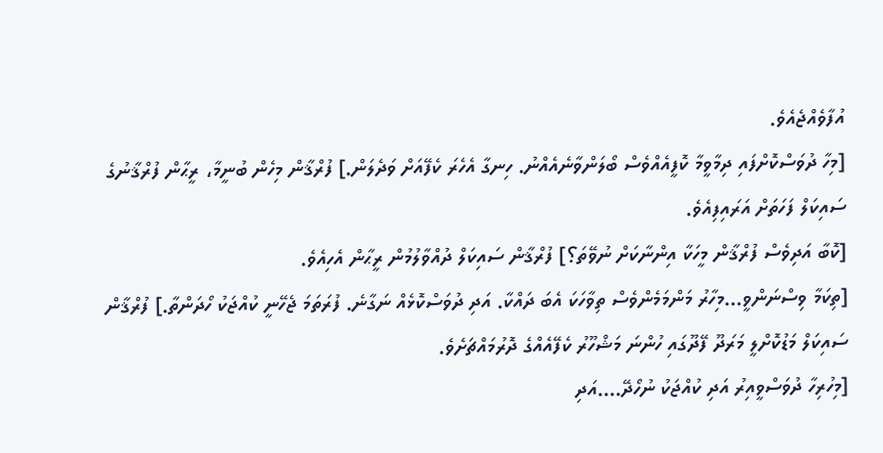އުފާވެއްޖެއެވެ.
[މިހާ ދުވަސްކޮށްފައި ދިމާވީމާ ކޮފީއެއްވެސް ބޯލަންވާނެއެއްނު. ހިނގާ އެހެރަ ކެފޭއަށް ވަދެލަން.] ފުރްޤާން މިހެން ބުނީމާ، ރީޙާން ފުރްޤާނުގެ ސައިކަލް ފަހަތަށް އަރައިފިއެވެ.
[ކޮބާ އަދިވެސް ފުރްޤާން މީހަކާ އިންނާކަށް ނުވޭތަ؟] ފުރްޤާން ސައިކަލް ދުއްވާލުމުން ރީޙާން އެހިއެވެ.
[ތިކަމާ ވިސްނަންވީ...މިހާރު މަންމަމެންވެސް ތިވާހަކަ އެބަ ދައްކާ. އަދި ދުވަސްކޮޅެއް ނަގާނެ. ފުރަތަމަ ޖެހޭނީ ކުއްޖަކު ހޯދަންތާ.] ފުރްޤާން ސައިކަލް މަޑުކޮށްލީ މަރަދޫ ފޭދޫގައި ހުންނަ މަޝްހޫރު ކެފޭއެއްގެ ދޮރުމައްޗަށެވެ.
[މިހުރިހާ ދުވަސްވީއިރު އަދި ކުއްޖަކު ނުހޯދޭ....އަދި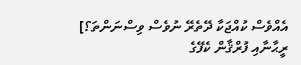އެއްވެސް ކުއްޖަކާ ދޭތެރޭ ނުވެސް ވިސްނަންތަ؟] ރީޙާނާއި ފުރްޤާން ކެފޭގެ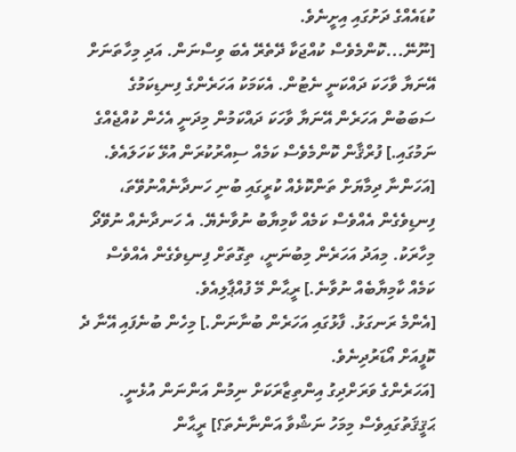ކުޑައެއްގެ ދަށުގައި އިށީނެވެ.
[ނޫނޭ...ކޮންމެވެސް ކުއްޖަކާ ދޭތެރޭ އެބަ ވިސްނަން. އަދި މިހާތަނަށް އޭނަޔާ ވާހަކަ ދައްކަނީ ނެޓުން. އެކަމަކު އަހަރެންގެ ފިނޑިކަމުގެ ސަބަބުން އަހަރެން އޭނަޔާ ވާހަކަ ދައްކަމުން މިދަނީ އެހެން ކުއްޖެއްގެ ނަމުގައި.] ފުރްޤާން ކޮންމެވެސް ކަމެއް ސިއްރުކުރަން އުޅޭ ކަހަލައެވެ.
[އަހަންނާ ދިމާޔަށް ތަންކޮޅެއް ކުރީގައި ބުނި ހަނދާނެއްނުވޭތަ، ފިނޑިވެގެން އެއްވެސް ކަމެއް ކާމިޔާބު ނުވާނެޔޭ. އެ ހަނދާނެއް ނުވޭދޯ މިހާރަކު. މިއަދު އަހަރެން މިބުނަނީ، ތިގޮތަށް ފިނޑިވެގެން އެއްވެސް ކަމެއް ކާމިޔާބެއް ނުވާނެ.] ރީޙާން މޭ ފުއްޕާލިއެވެ.
[އެންމެ ރަނގަޅު. ފާޅުގައި އަހަރެން ބުނާނަން.] މިހެން ބުނެފައި އޭނާ ދެ ކޮފީއަށް އޯޑަރުދިނެވެ.
[އަހަރެންގެ ވަރަށްދިގު އިންތިޒާރަކަށް ނިމުން އަންނަން އުޅެނީ. ޙަޤީޤަތުގައިވެސް މިމަހު ނަޝްވާ އަންނާނެތަ؟] ރީޙާން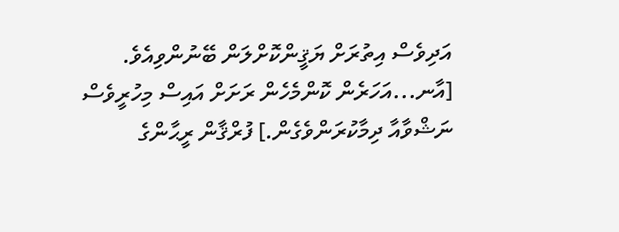އަދިވެސް އިތުރަށް ޔަޤީންކޮށްލަން ބޭނުންވިއެވެ.
[އާނ...އަހަރެން ކޮންމެހެން ރަށަށް އައިސް މިހުރީވެސް ނަޝްވާއާ ދިމާކުރަންވެގެން.] ފުރްޤާން ރީޙާންގެ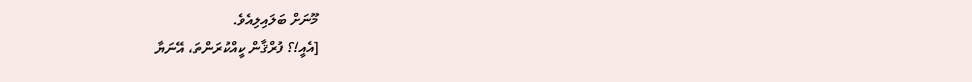މޫނަށް ބަލައިލިއެވެ.
[އެއީ!؟ ފުރްޤާން ކީއްކުރަންތަ، އޭނަޔާ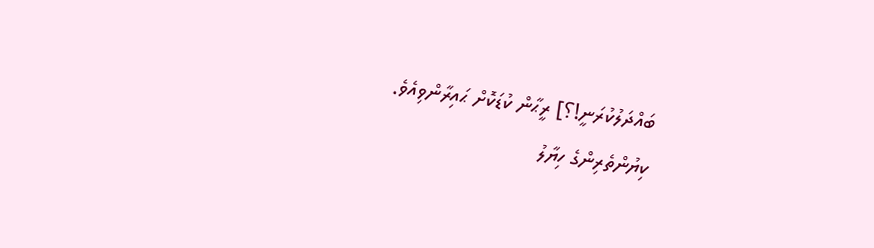ބައްދަލުކުރަނީ!؟] ރީޙާން ކުޑަކޮށް ޙައިރާންވިއެވެ.
ކިޔުންތެރިންގެ ހިޔާލު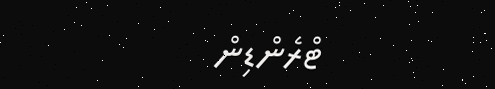ޓްރެންޑިން